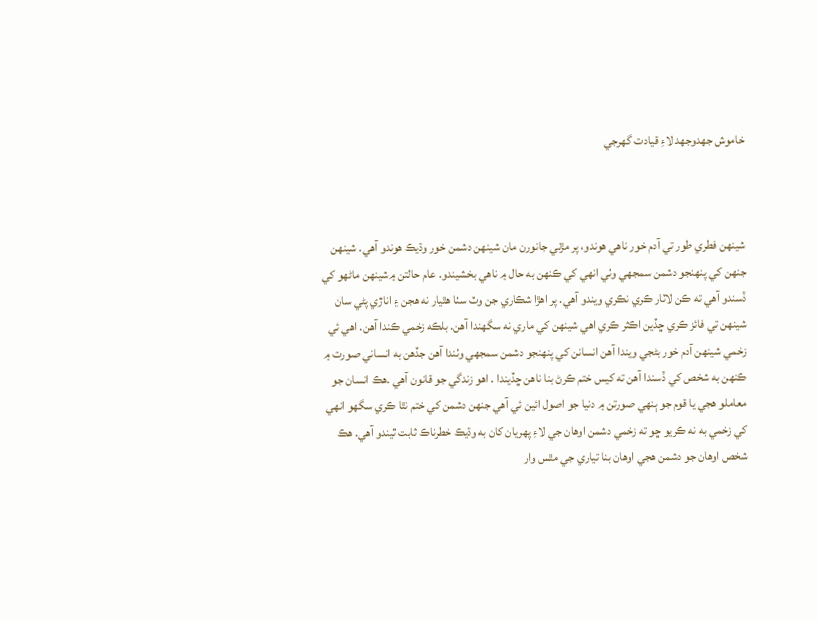خاموش جھدوجھد لاءِ قيادت گھرجي



شينھن فطري طور تي آدم خور ناھي ھوندو، پر مڙني جانورن مان شينھن دشمن خور وڌيڪ ھوندو آھي. شينھن جنھن کي پنھنجو دشمن سمجهي وٺي انھي کي ڪنهن به حال ۾ ناھي بخشيندو. عام حالتن ۾شينھن ماڻھو کي ڏسندو آھي ته ڪن لاٽار ڪري نڪري ويندو آھي. پر اھڙا شڪاري جن وٽ سٺا ھٿيار نه ھجن ۽ اناڙي پڻي سان شينھن تي فائز ڪري ڇڏين اڪثر ڪري اھي شينھن کي ماري نه سگھندا آهن. بلڪه زخمي ڪندا آهن. اھي ئي زخمي شينھن آدم خور بڻجي ويندا آھن انسانن کي پنھنجو دشمن سمجھي وٺندا آھن جڏھن به انساني صورت ۾ ڪنھن به شخص کي ڏسندا آھن ته کيس ختم ڪرڻ بنا ناھن ڇڏيندا . اھو زندگي جو قانون آهي .ھڪ انسان جو معاملو ھجي يا قوم جو ٻنھي صورتن ۾ دنيا جو اصول ائين ئي آھي جنھن دشمن کي ختم نٿا ڪري سگھو انھي کي زخمي به نه ڪريو ڇو ته زخمي دشمن اوھان جي لاءِ پھريان کان به وڌيڪ خطرناڪ ثابت ٿيندو آهي. ھڪ شخص اوھان جو دشمن ھجي اوھان بنا تياري جي مٿس وار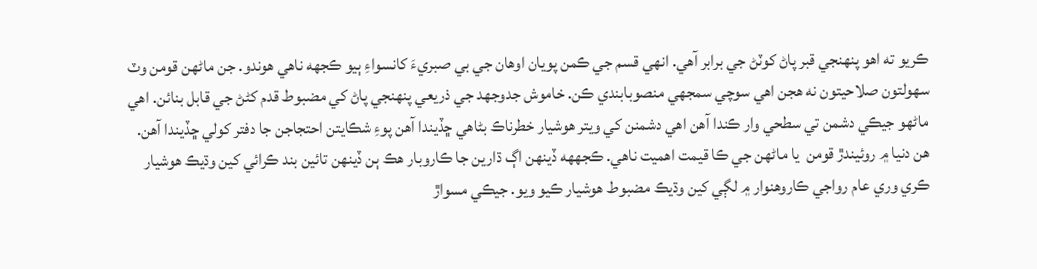ڪريو ته اھو پنھنجي قبر پاڻ کوٽڻ جي برابر آهي. انھي قسم جي ڪمن پويان اوھان جي بي صبريءَ کانسواءِ ٻيو ڪجهه ناھي ھوندو. جن ماڻھن قومن وٽ سھولتون صلاحيتون نه ھجن اھي سوچي سمجھي منصوبابندي ڪن. خاموش جدوجھد جي ذريعي پنھنجي پاڻ کي مضبوط قدم کڻڻ جي قابل بنائن. اھي ماڻھو جيڪي دشمن تي سطحي وار ڪندا آھن اھي دشمنن کي ويتر ھوشيار خطرناڪ بڻاھي ڇڏيندا آھن پوءِ شڪايتن احتجاجن جا دفتر کولي ڇڏيندا آهن. ھن دنيا ۾ روئيندڙ قومن  يا ماڻھن جي ڪا قيمت اھميت ناھي. ڪجههه ڏينھن اڳ ڌارين جا ڪاروبار ھڪ ٻن ڏينهن تائين بند ڪرائي کين وڌيڪ ھوشيار ڪري وري عام رواجي ڪاروهنوار ۾ لڳي کين وڌيڪ مضبوط ھوشيار ڪيو ويو. جيڪي مسواڙ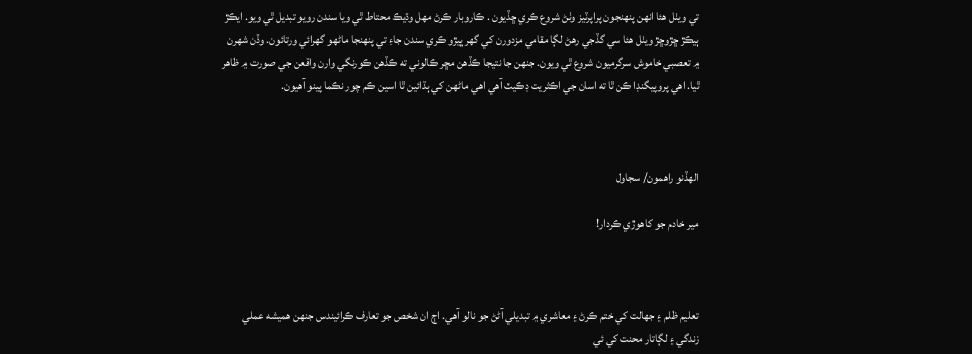تي ويٺل ھئا انھن پنھنجون پراپرٽيز وٺڻ شروع ڪري ڇڏيون . ڪاروبار ڪرڻ مھل وڌيڪ محتاط ٿي ويا سندن رويو تبديل ٿي ويو. ايڪڙ ٻيڪڙ ڇڙوڇڙ ويٺل ھئا سي گڏجي رھڻ لڳا مقامي مزدورن کي گھر ڀيڙو ڪري سندن جاءِ تي پنھنجا ماڻھو گھرائي ورتائون. وڏن شھرن ۾ تعصبي خاموش سرگرميون شروع ٿي ويون. جنھن جا نتيجا ڪڏھن مڇر ڪالوني ته ڪڏهن ڪورنگي وارن واقعن جي صورت ۾ ظاھر ٿيا. اھي پروپيگنڊا ڪن ٿا ته اسان جي اڪثريت ڊڪيٽ آھي اھي ماڻھن کي ٻڌائين ٿا اسين ڪم چور نڪما پينو آھيون.



الھڏنو راھمون/ سجاول

مير خادم جو کاھوڙي ڪردار!



تعليم ظلم ۽ جھالت کي ختم ڪرڻ ۽ معاشري ۾ تبديلي آڻڻ جو نالو آھي. اڄ ان شخص جو تعارف ڪرائيندس جنھن ھميشه عملي زندگي ۽ لڳاتار محنت کي ئي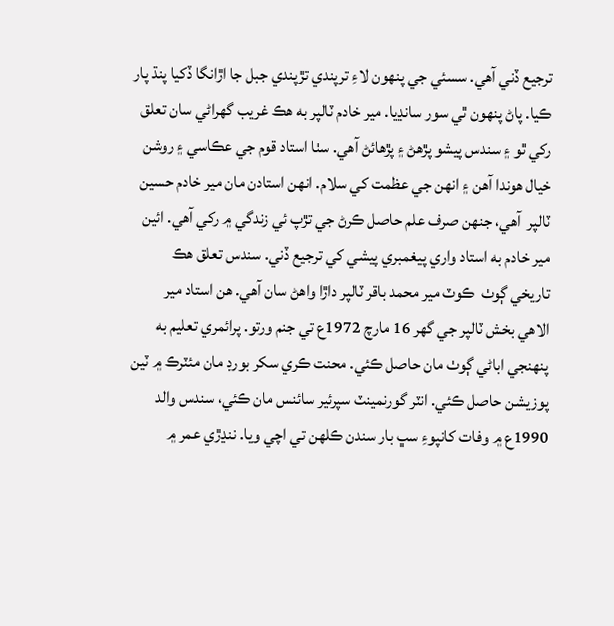ترجيع ڏني آھي. سسئي جي پنھون لاءِ ترپندي تڙپندي جبل جا اڙانگا ڏکيا پنڌ پار ڪيا. پاڻ پنھون ٿي سور سانڍيا. مير خادم ٽالپر به ھڪ غريب گھراڻي سان تعلق رکي ٿو ۽ سندس پيشو پڙھڻ ۽ پڙھائڻ آھي. سٺا استاد قوم جي عڪاسي ۽ روشن خيال ھوندا آھن ۽ انھن جي عظمت کي سلام. انھن استادن مان مير خادم حسين ٽالپر  آھي، جنھن صرف علم حاصل ڪرڻ جي تڙپ ئي زندگي ۾ رکي آھي. ائين مير خادم به استاد واري پيغمبري پيشي کي ترجيع ڏني. سندس تعلق ھڪ تاريخي ڳوٺ  ڪوٽ مير محمد باقر ٽالپر داڙا واھڻ سان آھي. هن استاد مير الاھي بخش ٽالپر جي گھر 16 مارچ 1972ع تي جنم ورتو. پرائمري تعليم به پنھنجي اباڻي ڳوٺ مان حاصل ڪئي. محنت ڪري سکر بورڊ مان مئٽرڪ ۾ ٽين پوزيشن حاصل ڪئي. انٽر گورنمينٽ سپرئير سائنس مان ڪئي، سندس والد 1990ع ۾ وفات کانپوءِ سڀ بار سندن ڪلھن تي اچي ويا. ننڍڙي عمر ۾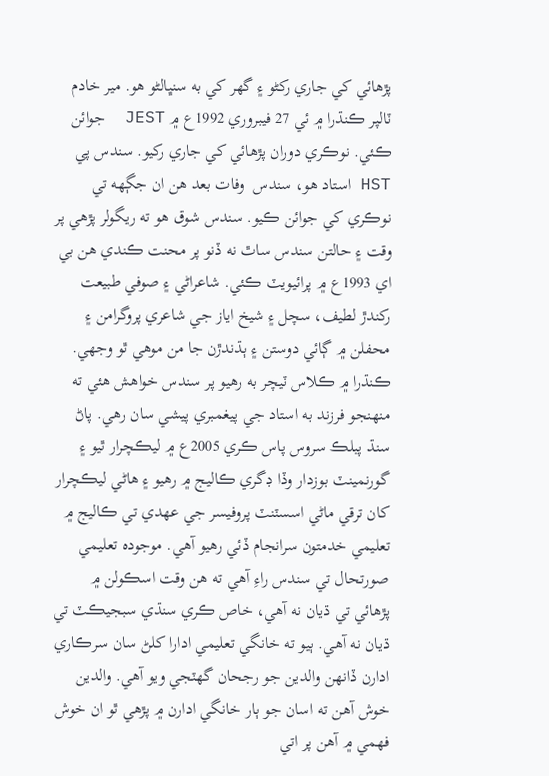پڙھائي کي جاري رکڻو ۽ گھر کي به سنڀالڻو ھو. مير خادم ٽالپر ڪنڌرا ۾ ئي 27 فيبروري 1992ع ۾ JEST  جوائن ڪئي. نوڪري دوران پڙھائي کي جاري رکيو. سندس پي HST استاد ھو، سندس  وفات بعد هن ان جڳھه تي نوڪري کي جوائن ڪيو. سندس شوق ھو ته ريگولر پڙھي پر وقت ۽ حالتن سندس ساٿ نه ڏنو پر محنت ڪندي ھن بي اي 1993ع ۾ پرائيويٽ ڪئي. شاعراڻي ۽ صوفي طبيعت رکندڙ لطيف، سچل ۽ شيخ اياز جي شاعري پروگرامن ۽ محفلن ۾ ڳائي دوستن ۽ ٻڌندڙن جا من موھي ٿو وجھي. ڪنڌرا ۾ ڪلاس ٽيچر به رھيو پر سندس خواھش ھئي ته منھنجو فرزند به استاد جي پيغمبري پيشي سان رھي. پاڻ سنڌ پبلڪ سروس پاس ڪري 2005ع ۾ ليڪچرار ٿيو ۽ گورنمينٽ بوزدار وڏا ڊگري ڪاليج ۾ رھيو ۽ ھاڻي ليڪچرار کان ترقي ماڻي اسسٽنٽ پروفيسر جي عھدي تي ڪاليج ۾ تعليمي خدمتون سرانجام ڏئي رھيو آھي. موجوده تعليمي صورتحال تي سندس راءِ آهي ته ھن وقت اسڪولن ۾ پڙھائي تي ڌيان نه آھي، خاص ڪري سنڌي سبجيڪٽ تي ڌيان نه آھي. ٻيو ته خانگي تعليمي ادارا کلڻ سان سرڪاري ادارن ڏانھن والدين جو رجحان گھٽجي ويو آھي. والدين خوش آھن ته اسان جو ٻار خانگي ادارن ۾ پڙھي ٿو ان خوش فھمي ۾ آھن پر اتي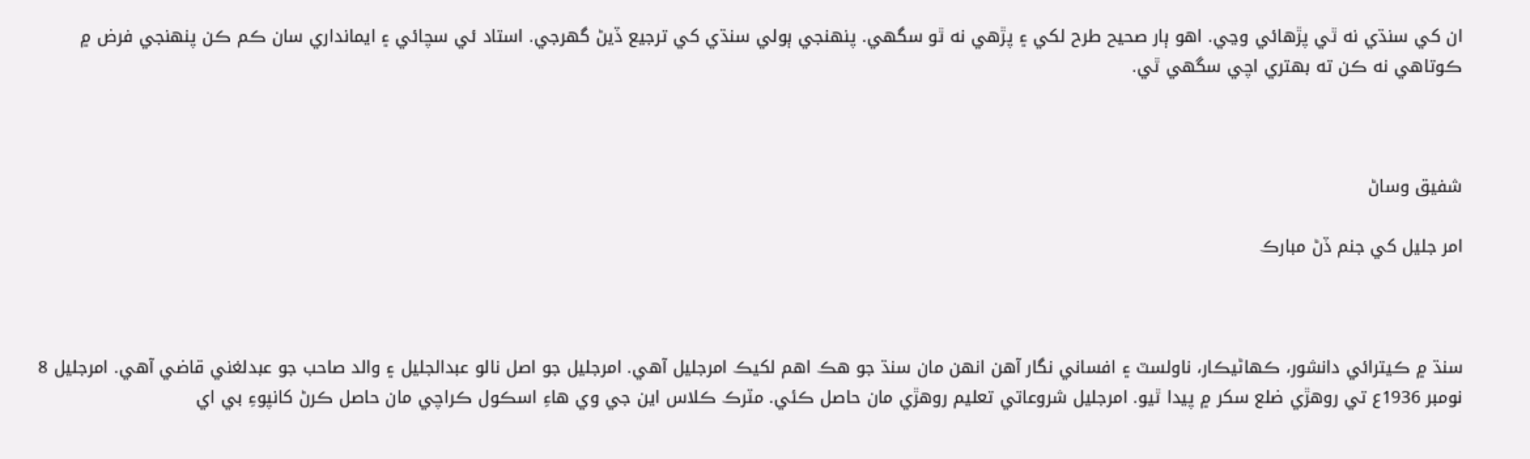ان کي سنڌي نه ٿي پڙھائي وڃي. اھو ٻار صحيح طرح لکي ۽ پڙھي نه ٿو سگھي. پنھنجي ٻولي سنڌي کي ترجيع ڏيڻ گھرجي. استاد ئي سچائي ۽ ايمانداري سان ڪم ڪن پنھنجي فرض ۾ ڪوتاھي نه ڪن ته بهتري اچي سگهي ٿي.



شفيق وساڻ

امر جليل کي جنم ڏڻ مبارڪ



سنڌ ۾ ڪيترائي دانشور، ڪهاڻيڪار، ناولسٽ ۽ افساني نگار آهن انهن مان سنڌ جو هڪ اهم لکيڪ امرجليل آهي. امرجليل جو اصل نالو عبدالجليل ۽ والد صاحب جو عبدلغني قاضي آهي. امرجليل 8 نومبر 1936ع تي روهڙي ضلع سکر ۾ پيدا ٿيو. امرجليل شروعاتي تعليم روهڙي مان حاصل ڪئي. مٽرڪ ڪلاس اين جي وي هاءِ اسڪول ڪراچي مان حاصل ڪرڻ کانپوءِ بي اي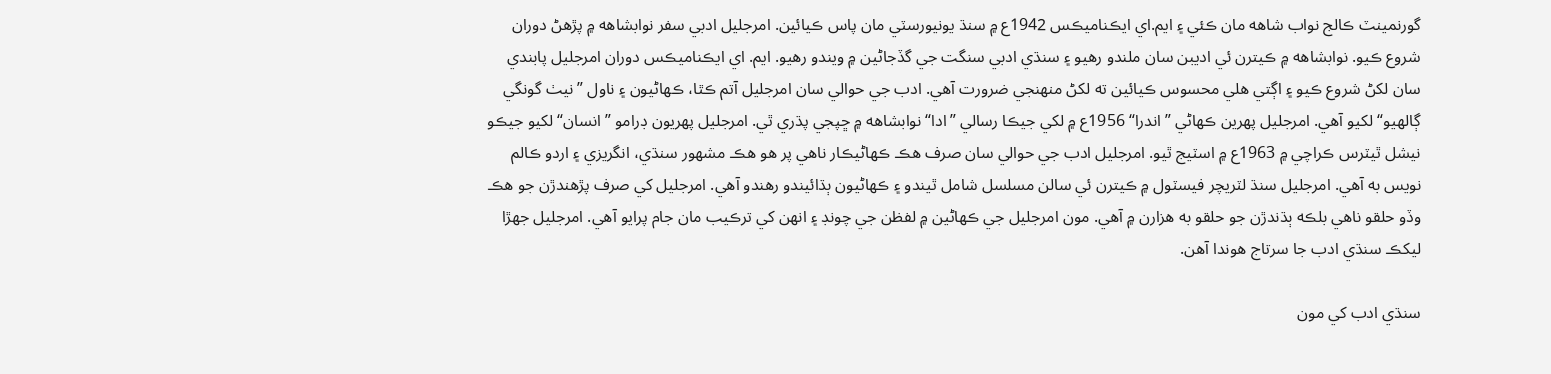گورنمينٽ ڪالج نواب شاهه مان ڪئي ۽ ايم.اي ايڪناميڪس 1942ع ۾ سنڌ يونيورسٽي مان پاس ڪيائين. امرجليل ادبي سفر نوابشاهه ۾ پڙهڻ دوران شروع ڪيو. نوابشاهه ۾ ڪيترن ئي اديبن سان ملندو رهيو ۽ سنڌي ادبي سنگت جي گڏجاڻين ۾ ويندو رهيو. ايم. اي ايڪناميڪس دوران امرجليل پابندي سان لکڻ شروع ڪيو ۽ اڳتي هلي محسوس ڪيائين ته لکڻ منهنجي ضرورت آهي. ادب جي حوالي سان امرجليل آتم ڪٿا، ڪهاڻيون ۽ ناول ”نيٺ گونگي ڳالهيو“ لکيو آهي. امرجليل پهرين ڪهاڻي ”اندرا“ 1956ع ۾ لکي جيڪا رسالي ”ادا“ نوابشاهه ۾ ڇپجي پڌري ٿي. امرجليل پهريون ڊرامو ”انسان“ لکيو جيڪو نيشل ٿيٽرس ڪراچي ۾ 1963ع ۾ اسٽيج ٿيو. امرجليل ادب جي حوالي سان صرف هڪ ڪهاڻيڪار ناهي پر هو هڪ مشهور سنڌي، انگريزي ۽ اردو ڪالم نويس به آهي. امرجليل سنڌ لٽريچر فيسٽول ۾ ڪيترن ئي سالن مسلسل شامل ٿيندو ۽ ڪهاڻيون ٻڌائيندو رهندو آهي. امرجليل کي صرف پڙهندڙن جو هڪ وڏو حلقو ناهي بلڪه ٻڌندڙن جو حلقو به هزارن ۾ آهي. مون امرجليل جي ڪهاڻين ۾ لفظن جي چونڊ ۽ انهن کي ترڪيب مان جام پرايو آهي. امرجليل جھڙا ليکڪ سنڌي ادب جا سرتاج هوندا آهن.

سنڌي ادب کي مون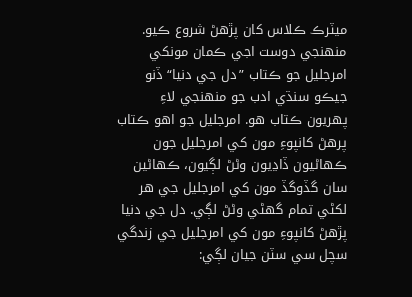ميٽرڪ ڪلاس کان پڙهڻ شروع ڪيو. منهنجي دوست اجي ڪمان مونکي امرجليل جو ڪتاب ”دل جي دنيا“ ڏنو جيڪو سنڌي ادب جو منهنجي لاءِ پهريون ڪتاب هو. امرجليل جو اهو ڪتاب پرهڻ کانپوءِ مون کي امرجليل جون ڪهاڻيون ڏاڍيون وڻڻ لڳيون، ڪهاڻين سان گڏوگڏ مون کي امرجليل جي هر لکڻي تمام گهڻي وڻڻ لڳي. دل جي دنيا پڙهڻ کانپوءِ مون کي امرجليل جي زندگي سچل سي سٽن جيان لڳي: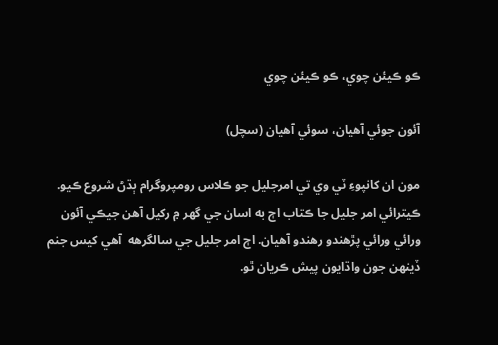ڪو ڪيئن چوي، ڪو ڪيئن چوي

آئون جوئي آهيان، سوئي آهيان (سچل)

مون ان کانپوءِ ٽي وي تي امرجليل جو ڪلاس رومپروگرام ٻڌڻ شروع ڪيو. ڪيترائي امر جليل جا ڪتاب اڄ به اسان جي گهر ۾ رکيل آهن جيڪي آئون ورائي ورائي پڙهندو رهندو آهيان. اڄ امر جليل جي سالگرهه  آهي کيس جنم ڏينهن جون واڌايون پيش ڪريان ٿو.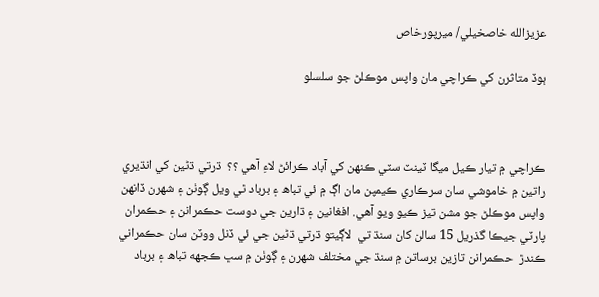عزيزالله خاصخيلي/ ميرپورخاص

ٻوڏ متاثرن کي ڪراچي مان واپس موڪلڻ جو سلسلو



ڪراچي ۾ تيار ڪيل ميگا ٽينٽ سٽي ڪنھن کي آباد ڪرائڻ لاءِ آهي ؟؟  ڌرتي ڌڻين کي انڌيري راتين ۾ خاموشي سان سرڪاري ڪيمپن مان اڳ ۾ ئي تباھ ۽ برباد ٿي ويل ڳوٺن ۽ شھرن ڏانھن  واپس موڪلڻ جو مشن تيز ڪيو ويو آهي. افغانين ۽ ڌارين جي دوست حڪمرانن ۽ حڪمران پارٽي جيڪا گذريل 15 سالن کان سنڌ تي  لاڳيتو ڌرتي ڌڻين جي ئي ڏنل ووٽن سان حڪمراني ڪندڙ  حڪمرانن تازين برساتن ۾ سنڌ جي مختلف شھرن ۽ ڳوٺن ۾ سڀ ڪجهه تباھ ۽ برباد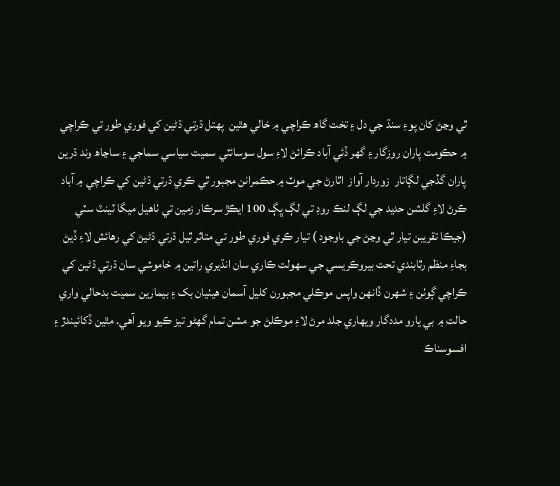ٿي وڃڻ کان پوءِ سنڌ جي دل ۽ تخت گاھ ڪراچي ۾ خالي ھٿين  پھتل ڌرتي ڌڻين کي فوري طور تي ڪراچي ۾ حڪومت پاران روزگار ۽ گھر ڏئي آباد ڪرائڻ لاءِ سول سوسائٽي سميت سياسي سماجي ۽ ساڃاھ وند ڌرين پاران گڏجي لڳاتار  زوردار آواز  اٿارڻ جي موٽ ۾ حڪمرانن مجبور ٿي ڪري ڌرتي ڌڻين کي ڪراچي ۾ آباد ڪرڻ لاءِ گلشن حديد جي لڳ لنڪ روڊ تي لڳ ڀڳ 100 ايڪڙ سرڪار زمين تي ٺاھيل ميگا ٽينٽ سٽي (جيڪا تقريبن تيار ٿي وڃڻ جي باوجود ) تيار ڪري فوري طور تي متاثر ٿيل ڌرتي ڌڻيڻ کي رھائش لاءِ ڏيڻ بجاءِ منظم رٿابندي تحت بيروڪريسي جي سھولت ڪاري سان انڌيري راتين ۾ خاموشي سان ڌرتي ڌڻين کي ڪراچي ڳوٺن ۽ شھرن ڏانھن واپس موڪلي مجبورن کليل آسمان ھيٺيان بک ۽ بيمارين سميت بدحالي واري حالت ۾ بي يارو مددگار ويھاري جلد مرڻ لاءِ موڪلڻ جو مشن تمام گھڻو تيز ڪيو ويو آھي. مٿين ڏکائيندڙ ۽ افسوسناڪ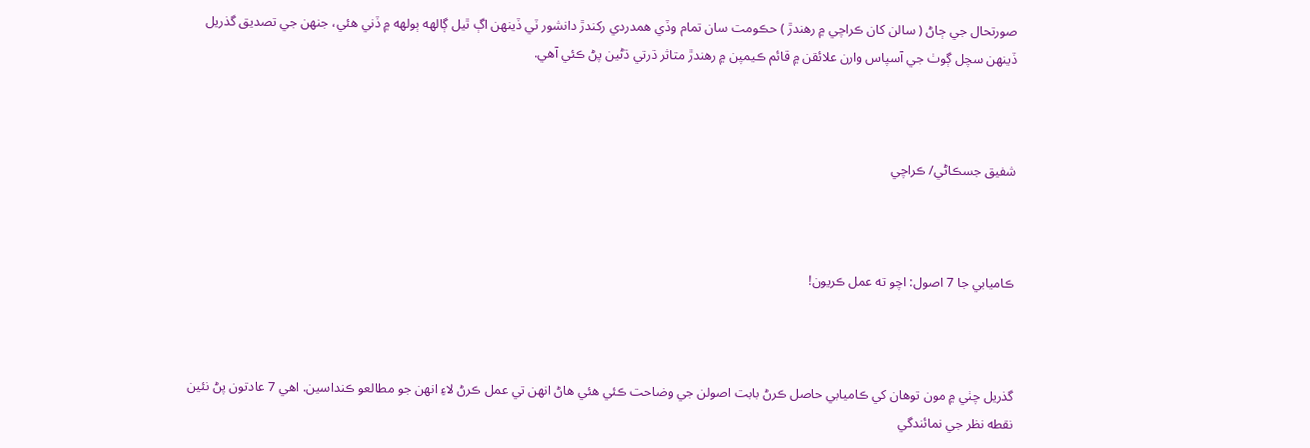صورتحال جي ڄاڻ ( سالن کان ڪراچي ۾ رھندڙ ) حڪومت سان تمام وڏي ھمدردي رکندڙ دانشور ٽي ڏينھن اڳ ٿيل ڳالھه ٻولھه ۾ ڏني ھئي، جنھن جي تصديق گذريل ڏينھن سچل ڳوٺ جي آسپاس وارن علائقن ۾ قائم ڪيمپن ۾ رھندڙ متاثر ڌرتي ڌڻين پڻ ڪئي آھي.



شفيق جسڪاڻي/ ڪراچي



ڪاميابي جا 7 اصول: اچو ته عمل ڪريون!



گذريل چٺي ۾ مون توهان کي ڪاميابي حاصل ڪرڻ بابت اصولن جي وضاحت ڪئي هئي هاڻ انهن تي عمل ڪرڻ لاءِ انهن جو مطالعو ڪنداسين. اهي 7 عادتون پڻ نئين نقطه نظر جي نمائندگي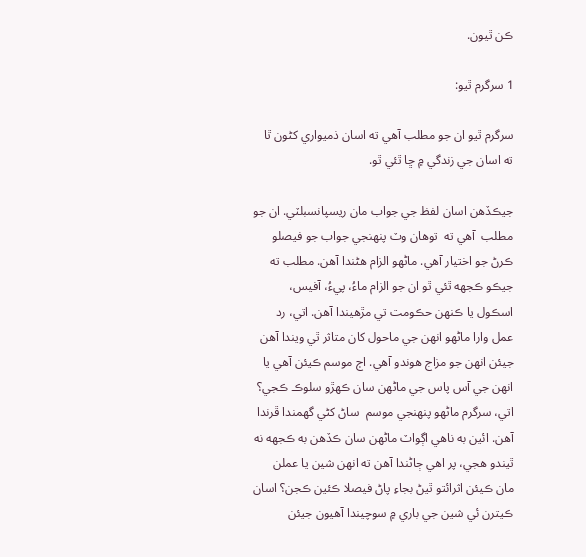ڪن ٿيون.

1 سرگرم ٿيو:

سرگرم ٿيو ان جو مطلب آهي ته اسان ذميواري کڻون ٿا ته اسان جي زندگي ۾ ڇا ٿئي ٿو.

جيڪڏهن اسان لفظ جي جواب مان ريسپانسبلٽي. ان جو مطلب  آهي ته  توهان وٽ پنهنجي جواب جو فيصلو ڪرڻ جو اختيار آهي. ماڻهو الزام هڻندا آهن. مطلب ته جيڪو ڪجهه ٿئي ٿو ان جو الزام ماءُ، پيءُ، آفيس، اسڪول يا ڪنهن حڪومت تي مڙهيندا آهن. اتي، رد عمل وارا ماڻهو انهن جي ماحول کان متاثر ٿي ويندا آهن جيئن انهن جو مزاج هوندو آهي. اڄ موسم ڪيئن آهي يا انهن جي آس پاس جي ماڻهن سان ڪهڙو سلوڪ ڪجي؟ اتي، سرگرم ماڻهو پنهنجي موسم  ساڻ کڻي گهمندا ڦرندا آهن. ائين به ناهي اڳواٽ ماڻهن سان ڪڏهن به ڪجهه نه ٿيندو هجي، پر اهي ڄاڻندا آهن ته انهن شين يا عملن مان ڪيئن اثرائتو ٿيڻ بجاءِ پاڻ فيصلا ڪئين ڪجن؟ اسان ڪيترن ئي شين جي باري ۾ سوچيندا آهيون جيئن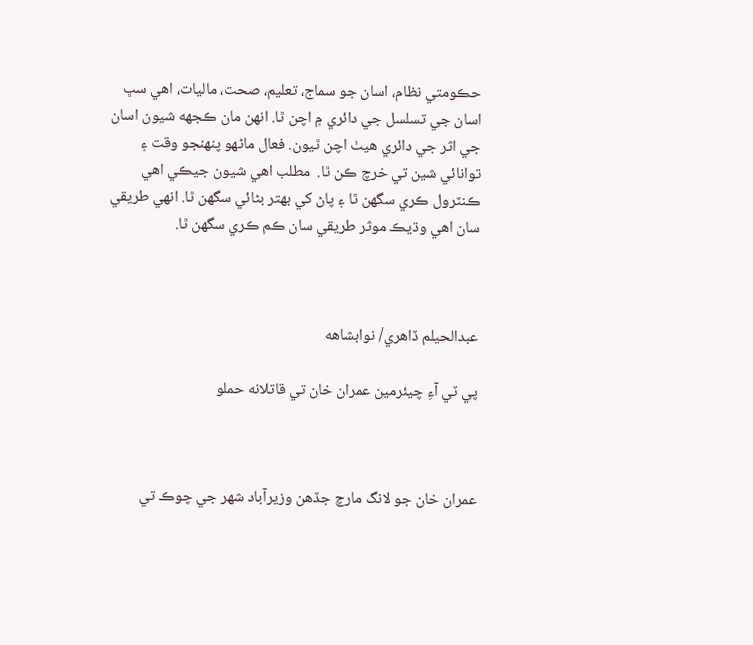حڪومتي نظام، اسان جو سماج، تعليم، صحت، ماليات، اهي سڀ اسان جي تسلسل جي دائري ۾ اچن ٿا. انهن مان ڪجهه شيون اسان جي اثر جي دائري هيٺ اچن ٿيون. فعال ماڻهو پنهنجو وقت ۽ توانائي شين تي خرچ ڪن ٿا.  مطلب اهي شيون جيڪي اهي ڪنٽرول ڪري سگهن ٿا ۽ پاڻ کي بهتر بڻائي سگهن ٿا. انهي طريقي سان اهي وڌيڪ موثر طريقي سان ڪم ڪري سگهن ٿا.



عبدالحيلم ڏاهري/ نوابشاهه

پي ٽي آءِ چيئرمين عمران خان تي قاتلانه حملو



عمران خان جو لانگ مارچ جڏهن وزيرآباد شهر جي چوڪ تي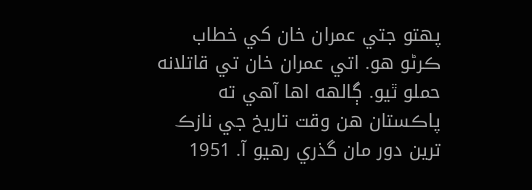پهتو جتي عمران خان کي خطاب ڪرڻو هو. اتي عمران خان تي قاتلانه حملو ٿيو. ڳالهه اها آهي ته پاڪستان هن وقت تاريخ جي نازڪ ترين دور مان گذري رهيو آ. 1951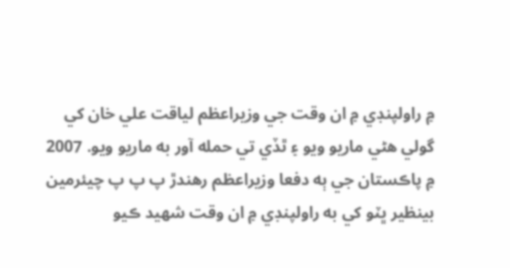۾ راولپنڊي ۾ ان وقت جي وزيراعظم لياقت علي خان کي گولي هڻي ماريو ويو ۽ ٿڏي تي حمله آور به ماريو ويو. 2007 ۾ پاڪستان جي ٻه دفعا وزيراعظم رهندڙ پ پ پ چيئرمين بينظير ڀٽو کي به راولپنڊي ۾ ان وقت شهيد ڪيو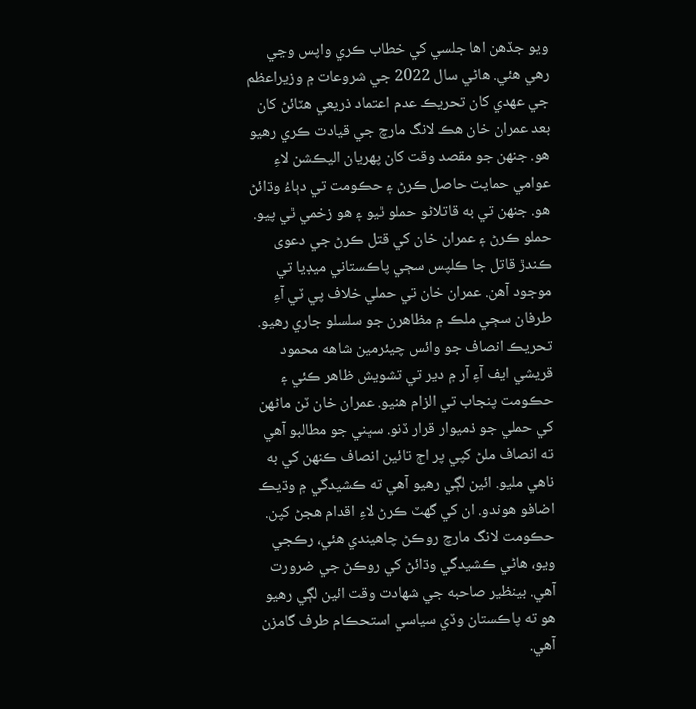ويو جڏهن اها جلسي کي خطاب ڪري واپس وڃي رهي هئي. هاڻي سال 2022 جي شروعات ۾ وزيراعظم جي عهدي کان تحريڪ عدم اعتماد ذريعي هٽائڻ کان بعد عمران خان هڪ لانگ مارچ جي قيادت ڪري رهيو هو. جنهن جو مقصد وقت کان پهريان اليڪشن لاءِ عوامي حمايت حاصل ڪرڻ ۽ حڪومت تي دٻاءُ وڌائڻ هو. جنهن تي به قاتلاڻو حملو ٿيو ۽ هو زخمي ٿي پيو. حملو ڪرڻ ۽ عمران خان کي قتل ڪرڻ جي دعوى ڪندڙ قاتل جا ڪلپس سڄي پاڪستاني ميڊيا تي موجود آهن. عمران خان تي حملي خلاف پي ٽي آءِ طرفان سڄي ملڪ ۾ مظاهرن جو سلسلو جاري رهيو. تحريڪ انصاف جو وائس چيئرمين شاهه محمود قريشي ايف آءِ آر ۾ دير تي تشويش ظاهر ڪئي ۽ حڪومت پنجاب تي الزام هنيو. عمران خان ٽن ماڻهن کي حملي جو ذميوار قرار ڏنو. سڀني جو مطالبو آهي ته انصاف ملڻ کپي پر اڄ تائين انصاف ڪنهن کي به ناهي مليو. ائين لڳي رهيو آهي ته ڪشيدگي ۾ وڌيڪ اضافو هوندو. ان کي گهٽ ڪرڻ لاءِ اقدام هجڻ کپن. حڪومت لانگ مارچ روڪڻ چاهيندي هئي، رڪجي ويو، هاڻي ڪشيدگي وڌائڻ کي روڪڻ جي ضرورت آهي. بينظير صاحبه جي شهادت وقت ائين لڳي رهيو هو ته پاڪستان وڏي سياسي استحڪام طرف گامزن آهي.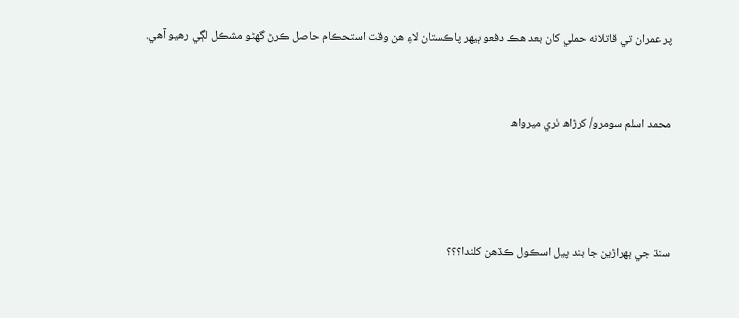پر عمران تي قاتلانه حملي کان بعد هڪ دفعو ٻيهر پاڪستان لاءِ هن وقت استحڪام حاصل ڪرڻ گهڻو مشڪل لڳي رهيو آهي.



محمد اسلم سومرو/ کرڙاھ ٺري ميرواھ





سنڌ جي ٻھراڙين جا بند پيل اسڪول ڪڏهن کلندا؟؟؟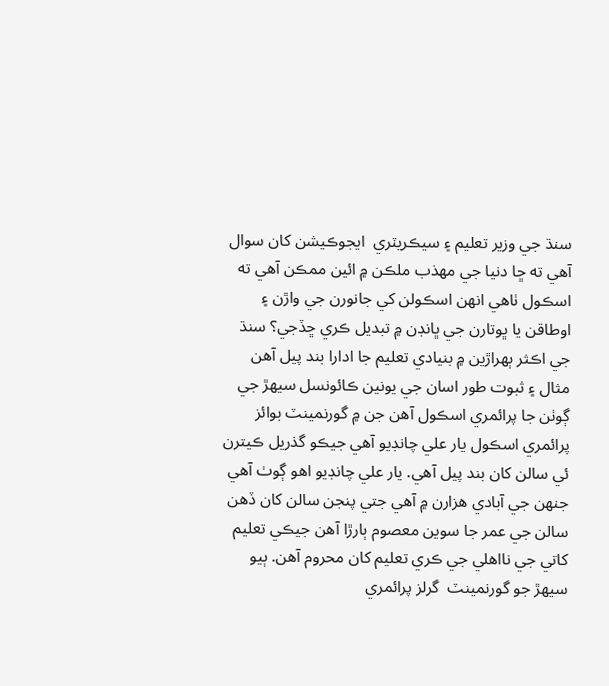سنڌ جي وزير تعليم ۽ سيڪريٽري  ايجوڪيشن کان سوال آهي ته ڇا دنيا جي مھذب ملڪن ۾ ائين ممڪن آهي ته اسڪول ٺاھي انهن اسڪولن کي جانورن جي واڙن ۽ اوطاقن يا ڀوتارن جي ڀانڊن ۾ تبديل ڪري ڇڏجي؟ سنڌ جي اڪثر ٻھراڙين ۾ بنيادي تعليم جا ادارا بند پيل آهن مثال ۽ ثبوت طور اسان جي يونين ڪائونسل سيھڙ جي ڳوٺن جا پرائمري اسڪول آهن جن ۾ گورنمينٽ بوائز پرائمري اسڪول يار علي چانڊيو آهي جيڪو گذريل ڪيترن ئي سالن کان بند پيل آهي. يار علي چانڊيو اھو ڳوٺ آهي جنهن جي آبادي ھزارن ۾ آهي جتي پنجن سالن کان ڏھن سالن جي عمر جا سوين معصوم ٻارڙا آهن جيڪي تعليم کاتي جي نااھلي جي ڪري تعليم کان محروم آهن. ٻيو سيھڙ جو گورنمينٽ  گرلز پرائمري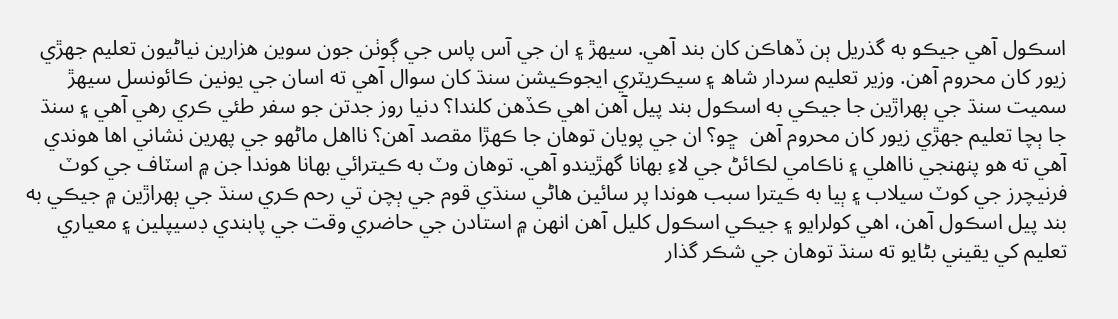اسڪول آهي جيڪو به گذريل ٻن ڏھاڪن کان بند آهي. سيھڙ ۽ ان جي آس پاس جي ڳوٺن جون سوين ھزارين نياڻيون تعليم جھڙي زيور کان محروم آهن. وزير تعليم سردار شاھ ۽ سيڪريٽري ايجوڪيشن سنڌ کان سوال آهي ته اسان جي يونين ڪائونسل سيھڙ سميت سنڌ جي ٻھراڙين جا جيڪي به اسڪول بند پيل آهن اھي ڪڏهن کلندا؟ دنيا روز جدتن جو سفر طئي ڪري رھي آهي ۽ سنڌ جا ٻچا تعليم جھڙي زيور کان محروم آهن  ڇو؟ ان جي پويان توهان جا ڪھڙا مقصد آهن؟ نااھل ماڻھو جي پھرين نشاني اھا ھوندي آهي ته ھو پنهنجي نااھلي ۽ ناڪامي لڪائڻ جي لاءِ بھانا گھڙيندو آهي. توهان وٽ به ڪيترائي بھانا ھوندا جن ۾ اسٽاف جي کوٽ فرنيچرز جي کوٽ سيلاب ۽ ٻيا به ڪيترا سبب ھوندا پر سائين ھاڻي سنڌي قوم جي ٻچن تي رحم ڪري سنڌ جي ٻھراڙين ۾ جيڪي به بند پيل اسڪول آهن، اھي کولرايو ۽ جيڪي اسڪول کليل آهن انهن ۾ استادن جي حاضري وقت جي پابندي ڊسيپلين ۽ معياري تعليم کي يقيني بڻايو ته سنڌ توهان جي شڪر گذار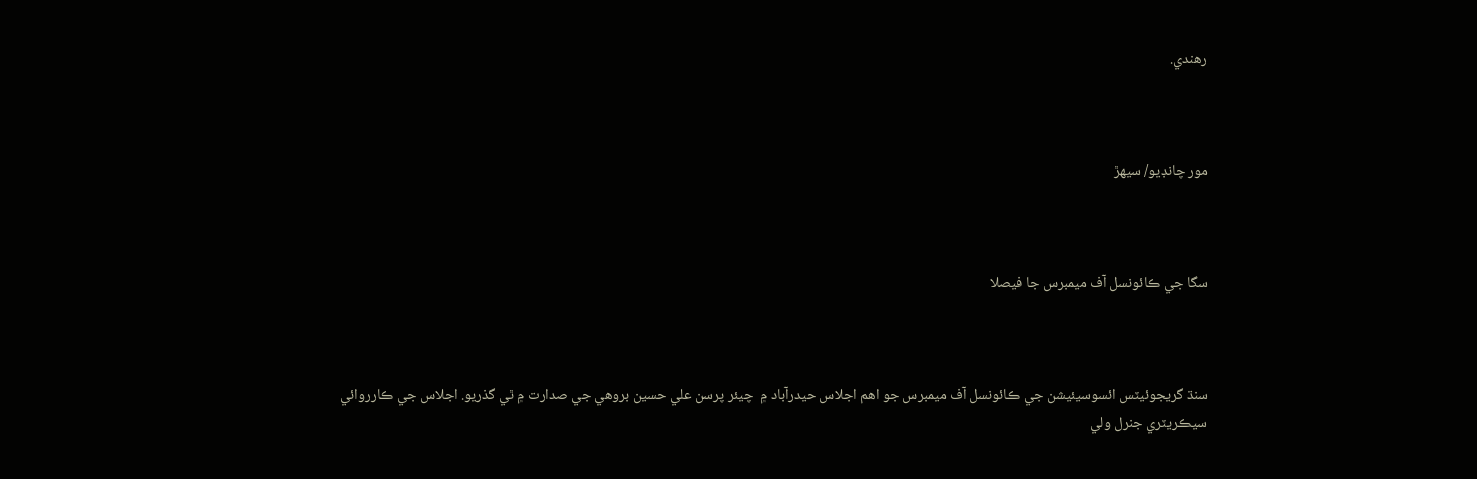رھندي.



مور چانڊيو/ سيھڙ



سگا جي ڪائونسل آف ميمبرس جا فيصلا



سنڌ گريجوئيٽس ائسوسيئيشن جي ڪائونسل آف ميمبرس جو اهم اجلاس حيدرآباد ۾  چيئر پرسن علي حسين بروهي جي صدارت ۾ ٿي گذريو. اجلاس جي ڪارروائي سيڪريٽري جنرل ولي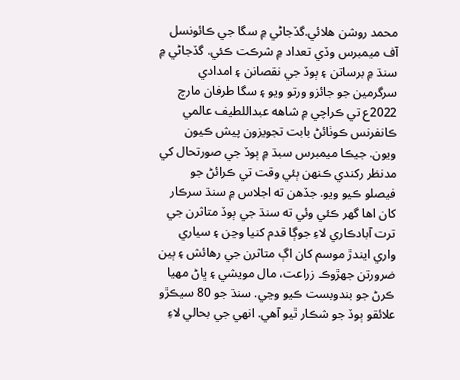محمد روشن هلائي.گڏجاڻي ۾ سگا جي ڪائونسل آف ميمبرس وڏي تعداد ۾ شرڪت ڪئي. گڏجاڻي ۾ سنڌ ۾ برساتن ۽ ٻوڏ جي نقصانن ۽ امدادي سرگرمين جو جائزو ورتو ويو ۽ سگا طرفان مارچ 2022ع تي ڪراچي ۾ شاهه عبداللطيف عالمي ڪانفرنس ڪوٺائڻ بابت تجويزون پيش ڪيون ويون. جيڪا ميمبرس سبڌ ۾ ٻوڏ جي صورتحال کي مدنظر رکندي ڪنهن ٻئي وقت تي ڪرائڻ جو فيصلو ڪيو ويو. جڏهن ته اجلاس ۾ سنڌ سرڪار کان اها گهر ڪئي وئي ته سنڌ جي ٻوڏ متاثرن جي ترت آبادڪاري لاءِ جوڳا قدم کنيا وڃن ۽ سياري واري ايندڙ موسم کان اڳ متاثرن جي رهائش ۽ ٻين ضرورتن جهڙوڪ زراعت، مال مويشي ۽ ڀاڻ مهيا ڪرڻ جو بندوبست ڪيو وڃي. سنڌ جو 80 سيڪڙو علائقو ٻوڏ جو شڪار ٿيو آهي. انهي جي بحالي لاءِ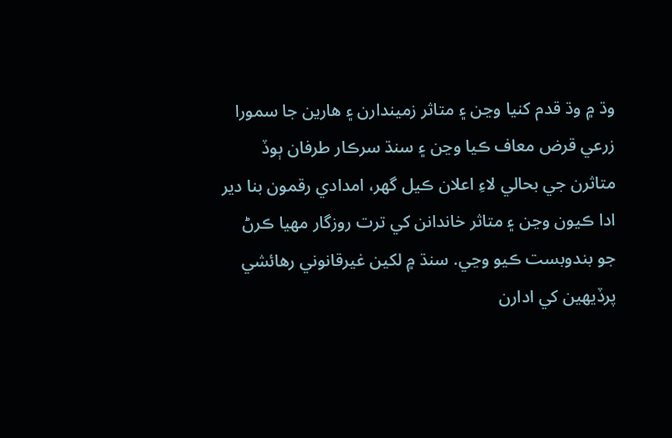وڌ ۾ وڌ قدم کنيا وڃن ۽ متاثر زميندارن ۽ هارين جا سمورا زرعي قرض معاف ڪيا وڃن ۽ سنڌ سرڪار طرفان ٻوڏ متاثرن جي بحالي لاءِ اعلان ڪيل گهر، امدادي رقمون بنا دير ادا ڪيون وڃن ۽ متاثر خاندانن کي ترت روزگار مهيا ڪرڻ جو بندوبست ڪيو وڃي. سنڌ ۾ لکين غيرقانوني رهائشي پرڏيهين کي ادارن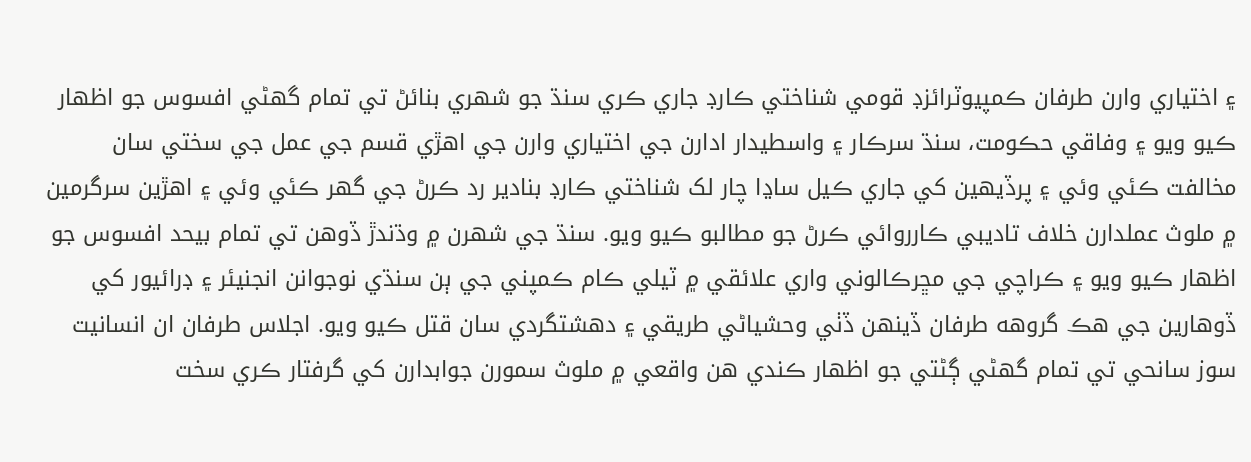۽ اختياري وارن طرفان ڪمپيوٽرائزڊ قومي شناختي ڪارڊ جاري ڪري سنڌ جو شهري بنائڻ تي تمام گهڻي افسوس جو اظهار ڪيو ويو ۽ وفاقي حڪومت، سنڌ سرڪار ۽ واسطيدار ادارن جي اختياري وارن جي اهڙي قسم جي عمل جي سختي سان مخالفت ڪئي وئي ۽ پرڏيهين کي جاري ڪيل ساڍا چار لک شناختي ڪارڊ بنادير رد ڪرڻ جي گهر ڪئي وئي ۽ اهڙين سرگرمين ۾ ملوث عملدارن خلاف تاديبي ڪارروائي ڪرڻ جو مطالبو ڪيو ويو. سنڌ جي شهرن ۾ وڌندڙ ڏوهن تي تمام بيحد افسوس جو اظهار ڪيو ويو ۽ ڪراچي جي مڇرڪالوني واري علائقي ۾ ٽيلي ڪام ڪمپني جي ٻن سنڌي نوجوانن انجنيئر ۽ ڊرائيور کي ڏوهارين جي هڪ گروهه طرفان ڏينهن ڏٺي وحشياڻي طريقي ۽ دهشتگردي سان قتل ڪيو ويو. اجلاس طرفان ان انسانيت سوز سانحي تي تمام گهڻي ڳڻتي جو اظهار ڪندي هن واقعي ۾ ملوث سمورن جوابدارن کي گرفتار ڪري سخت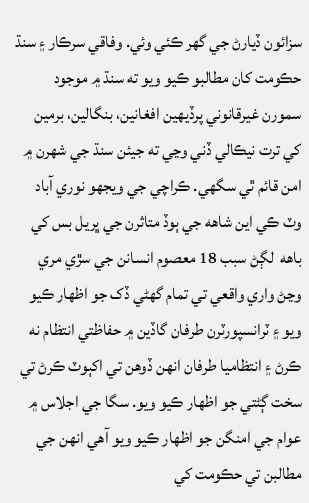سزائون ڏيارڻ جي گهر ڪئي وئي. وفاقي سرڪار ۽ سنڌ حڪومت کان مطالبو ڪيو ويو ته سنڌ ۾ موجود سمورن غيرقانوني پرڏيهين افغانين، بنگالين، برمين کي ترت نيڪالي ڏني وڃي ته جيئن سنڌ جي شهرن ۾ امن قائم ٿي سگهي. ڪراچي جي ويجهو نوري آباد وٽ ڪي اين شاهه جي ٻوڏ متاثرن جي ڀريل بس کي باهه  لڳڻ سبب 18 معصوم انسانن جي سڙي مري وڃڻ واري واقعي تي تمام گهڻي ڏک جو اظهار ڪيو ويو ۽ ٽرانسپورٽرن طرفان گاڏين ۾ حفاظتي انتظام نه ڪرڻ ۽ انتظاميا طرفان انهن ڏوهن تي اکٻوٽ ڪرڻ تي سخت ڳڻتي جو اظهار ڪيو ويو. سگا جي اجلاس ۾ عوام جي امنگن جو اظهار ڪيو ويو آهي انهن جي مطالبن تي حڪومت کي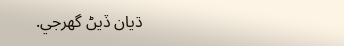ڌيان ڏيڻ گهرجي.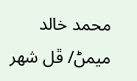محمد خالد ميمڻ/ ڦل شهر